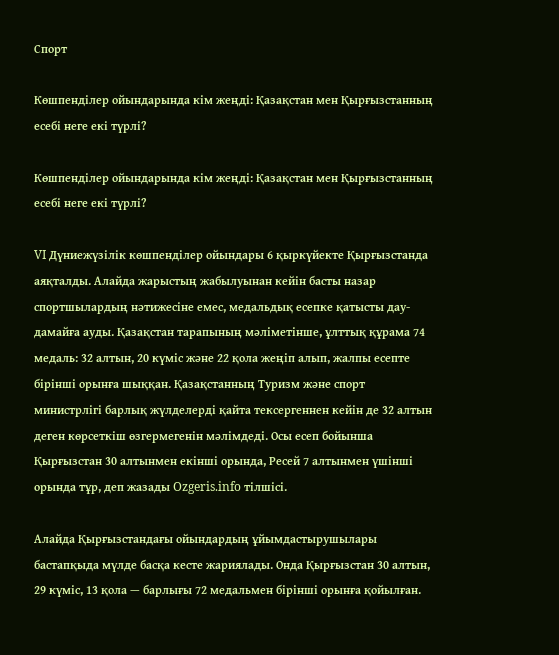Спорт

Көшпенділер ойындарында кім жеңді: Қазақстан мен Қырғызстанның есебі неге екі түрлі?

Көшпенділер ойындарында кім жеңді: Қазақстан мен Қырғызстанның есебі неге екі түрлі?

VI Дүниежүзілік көшпенділер ойындары 6 қыркүйекте Қырғызстанда аяқталды. Алайда жарыстың жабылуынан кейін басты назар спортшылардың нәтижесіне емес, медальдық есепке қатысты дау-дамайға ауды. Қазақстан тарапының мәліметінше, ұлттық құрама 74 медаль: 32 алтын, 20 күміс және 22 қола жеңіп алып, жалпы есепте бірінші орынға шыққан. Қазақстанның Туризм және спорт министрлігі барлық жүлделерді қайта тексергеннен кейін де 32 алтын деген көрсеткіш өзгермегенін мәлімдеді. Осы есеп бойынша Қырғызстан 30 алтынмен екінші орында, Ресей 7 алтынмен үшінші орында тұр, деп жазады Ozgeris.info тілшісі.

Алайда Қырғызстандағы ойындардың ұйымдастырушылары бастапқыда мүлде басқа кесте жариялады. Онда Қырғызстан 30 алтын, 29 күміс, 13 қола — барлығы 72 медальмен бірінші орынға қойылған.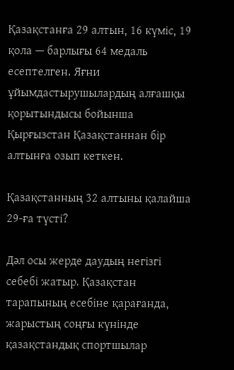Қазақстанға 29 алтын, 16 күміс, 19 қола — барлығы 64 медаль есептелген. Яғни ұйымдастырушылардың алғашқы қорытындысы бойынша Қырғызстан Қазақстаннан бір алтынға озып кеткен.

Қазақстанның 32 алтыны қалайша 29-ға түсті?

Дәл осы жерде даудың негізгі себебі жатыр. Қазақстан тарапының есебіне қарағанда, жарыстың соңғы күнінде қазақстандық спортшылар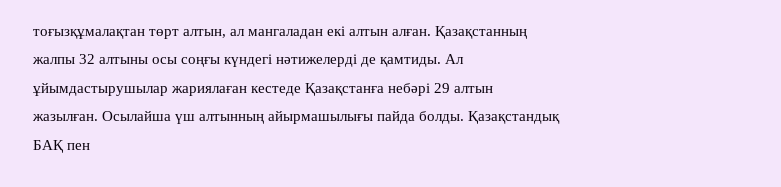тоғызқұмалақтан төрт алтын, ал мангаладан екі алтын алған. Қазақстанның жалпы 32 алтыны осы соңғы күндегі нәтижелерді де қамтиды. Ал ұйымдастырушылар жариялаған кестеде Қазақстанға небәрі 29 алтын жазылған. Осылайша үш алтынның айырмашылығы пайда болды. Қазақстандық БАҚ пен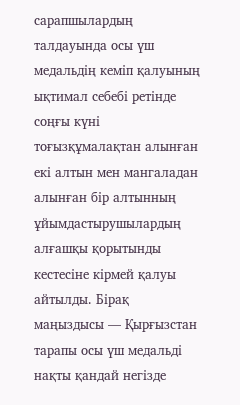сарапшылардың талдауында осы үш медальдің кеміп қалуының ықтимал себебі ретінде соңғы күні тоғызқұмалақтан алынған екі алтын мен мангаладан алынған бір алтынның ұйымдастырушылардың алғашқы қорытынды кестесіне кірмей қалуы айтылды. Бірақ маңыздысы — Қырғызстан тарапы осы үш медальді нақты қандай негізде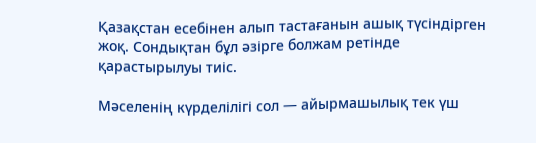Қазақстан есебінен алып тастағанын ашық түсіндірген жоқ. Сондықтан бұл әзірге болжам ретінде қарастырылуы тиіс.

Мәселенің күрделілігі сол — айырмашылық тек үш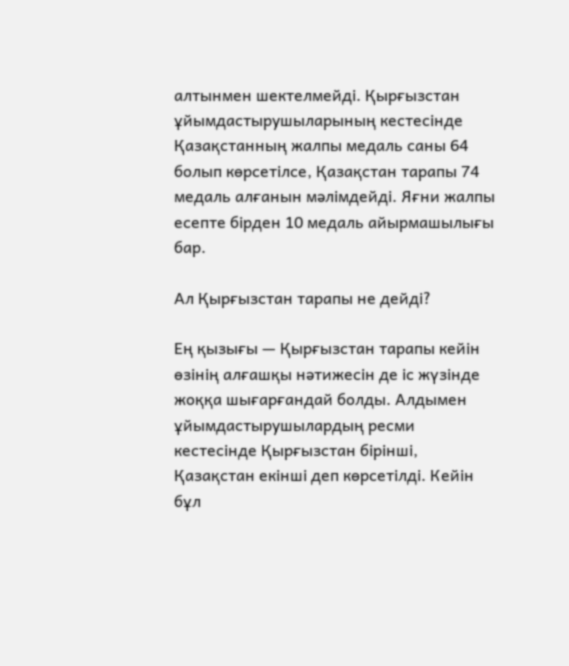алтынмен шектелмейді. Қырғызстан ұйымдастырушыларының кестесінде Қазақстанның жалпы медаль саны 64 болып көрсетілсе, Қазақстан тарапы 74 медаль алғанын мәлімдейді. Яғни жалпы есепте бірден 10 медаль айырмашылығы бар.

Ал Қырғызстан тарапы не дейді?

Ең қызығы — Қырғызстан тарапы кейін өзінің алғашқы нәтижесін де іс жүзінде жоққа шығарғандай болды. Алдымен ұйымдастырушылардың ресми кестесінде Қырғызстан бірінші, Қазақстан екінші деп көрсетілді. Кейін бұл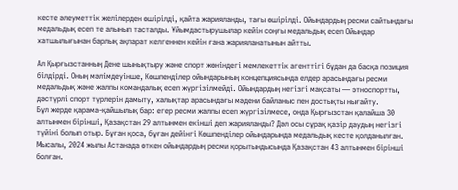кесте әлеуметтік желілерден өшірілді, қайта жарияланды, тағы өшірілді. Ойындардың ресми сайтындағы медальдық есеп те алынып тасталды. Ұйымдастырушылар кейін соңғы медальдық есеп Ойындар хатшылығынан барлық ақпарат келгеннен кейін ғана жарияланатынын айтты.

Ал Қырғызстанның Дене шынықтыру және спорт жөніндегі мемлекеттік агенттігі бұдан да басқа позиция білдірді. Оның мәлімдеуінше, Көшпенділер ойындарының концепциясында елдер арасындағы ресми медальдық және жалпы командалық есеп жүргізілмейді. Ойындардың негізгі мақсаты — этноспортты, дәстүрлі спорт түрлерін дамыту, халықтар арасындағы мәдени байланыс пен достықты нығайту.
Бұл жерде қарама-қайшылық бар: егер ресми жалпы есеп жүргізілмесе, онда Қырғызстан қалайша 30 алтынмен бірінші, Қазақстан 29 алтынмен екінші деп жарияланды? Дәл осы сұрақ қазір даудың негізгі түйіні болып отыр. Бұған қоса, бұған дейінгі Көшпенділер ойындарында медальдық кесте қолданылған. Мысалы, 2024 жылы Астанада өткен ойындардың ресми қорытындысында Қазақстан 43 алтынмен бірінші болған.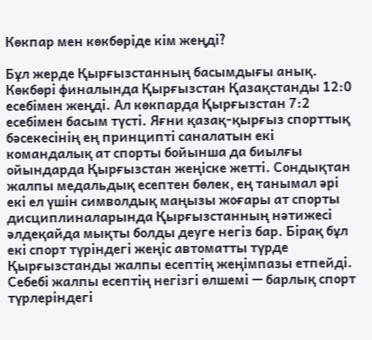Көкпар мен көкбөріде кім жеңді?

Бұл жерде Қырғызстанның басымдығы анық. Көкбөрі финалында Қырғызстан Қазақстанды 12:0 есебімен жеңді. Ал көкпарда Қырғызстан 7:2 есебімен басым түсті. Яғни қазақ-қырғыз спорттық бәсекесінің ең принципті саналатын екі командалық ат спорты бойынша да биылғы ойындарда Қырғызстан жеңіске жетті. Сондықтан жалпы медальдық есептен бөлек, ең танымал әрі екі ел үшін символдық маңызы жоғары ат спорты дисциплиналарында Қырғызстанның нәтижесі әлдеқайда мықты болды деуге негіз бар. Бірақ бұл екі спорт түріндегі жеңіс автоматты түрде Қырғызстанды жалпы есептің жеңімпазы етпейді. Себебі жалпы есептің негізгі өлшемі — барлық спорт түрлеріндегі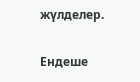жүлделер.

Ендеше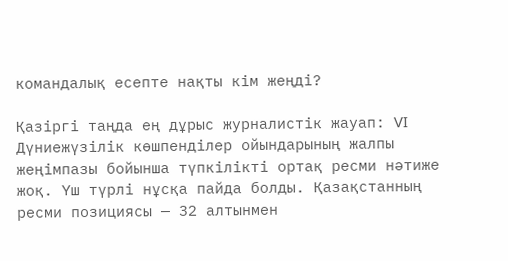командалық есепте нақты кім жеңді?

Қазіргі таңда ең дұрыс журналистік жауап: VI Дүниежүзілік көшпенділер ойындарының жалпы жеңімпазы бойынша түпкілікті ортақ ресми нәтиже жоқ. Үш түрлі нұсқа пайда болды. Қазақстанның ресми позициясы — 32 алтынмен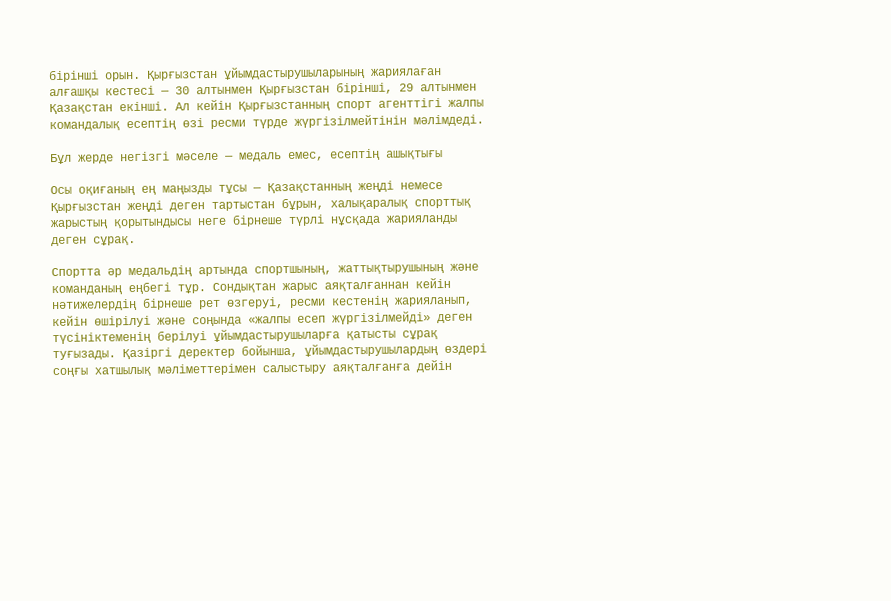бірінші орын. Қырғызстан ұйымдастырушыларының жариялаған алғашқы кестесі — 30 алтынмен Қырғызстан бірінші, 29 алтынмен Қазақстан екінші. Ал кейін Қырғызстанның спорт агенттігі жалпы командалық есептің өзі ресми түрде жүргізілмейтінін мәлімдеді.

Бұл жерде негізгі мәселе — медаль емес, есептің ашықтығы

Осы оқиғаның ең маңызды тұсы — Қазақстанның жеңді немесе Қырғызстан жеңді деген тартыстан бұрын, халықаралық спорттық жарыстың қорытындысы неге бірнеше түрлі нұсқада жарияланды деген сұрақ.

Спортта әр медальдің артында спортшының, жаттықтырушының және команданың еңбегі тұр. Сондықтан жарыс аяқталғаннан кейін нәтижелердің бірнеше рет өзгеруі, ресми кестенің жарияланып, кейін өшірілуі және соңында «жалпы есеп жүргізілмейді» деген түсініктеменің берілуі ұйымдастырушыларға қатысты сұрақ туғызады. Қазіргі деректер бойынша, ұйымдастырушылардың өздері соңғы хатшылық мәліметтерімен салыстыру аяқталғанға дейін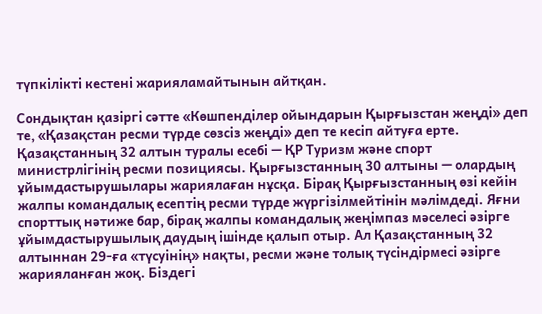түпкілікті кестені жарияламайтынын айтқан.

Сондықтан қазіргі сәтте «Көшпенділер ойындарын Қырғызстан жеңді» деп те, «Қазақстан ресми түрде сөзсіз жеңді» деп те кесіп айтуға ерте. Қазақстанның 32 алтын туралы есебі — ҚР Туризм және спорт министрлігінің ресми позициясы. Қырғызстанның 30 алтыны — олардың ұйымдастырушылары жариялаған нұсқа. Бірақ Қырғызстанның өзі кейін жалпы командалық есептің ресми түрде жүргізілмейтінін мәлімдеді. Яғни спорттық нәтиже бар, бірақ жалпы командалық жеңімпаз мәселесі әзірге ұйымдастырушылық даудың ішінде қалып отыр. Ал Қазақстанның 32 алтыннан 29-ға «түсуінің» нақты, ресми және толық түсіндірмесі әзірге жарияланған жоқ. Біздегі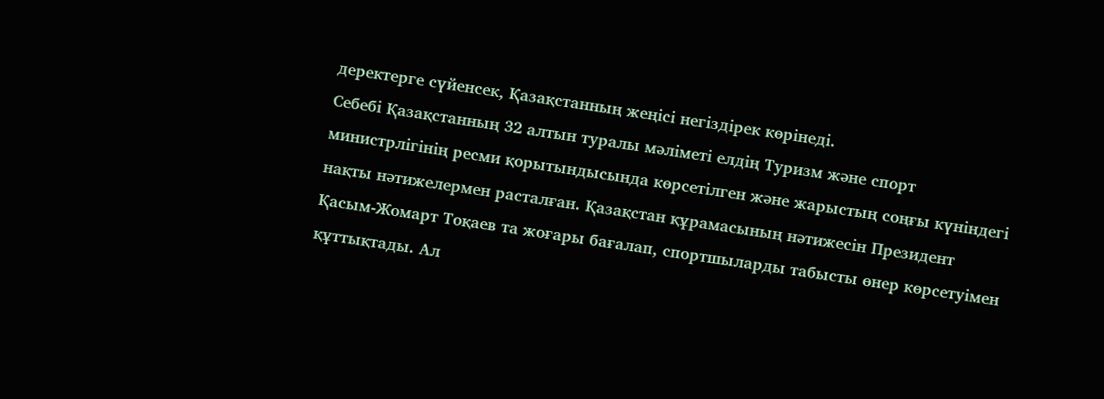деректерге сүйенсек, Қазақстанның жеңісі негіздірек көрінеді.
Себебі Қазақстанның 32 алтын туралы мәліметі елдің Туризм және спорт министрлігінің ресми қорытындысында көрсетілген және жарыстың соңғы күніндегі нақты нәтижелермен расталған. Қазақстан құрамасының нәтижесін Президент Қасым-Жомарт Тоқаев та жоғары бағалап, спортшыларды табысты өнер көрсетуімен құттықтады. Ал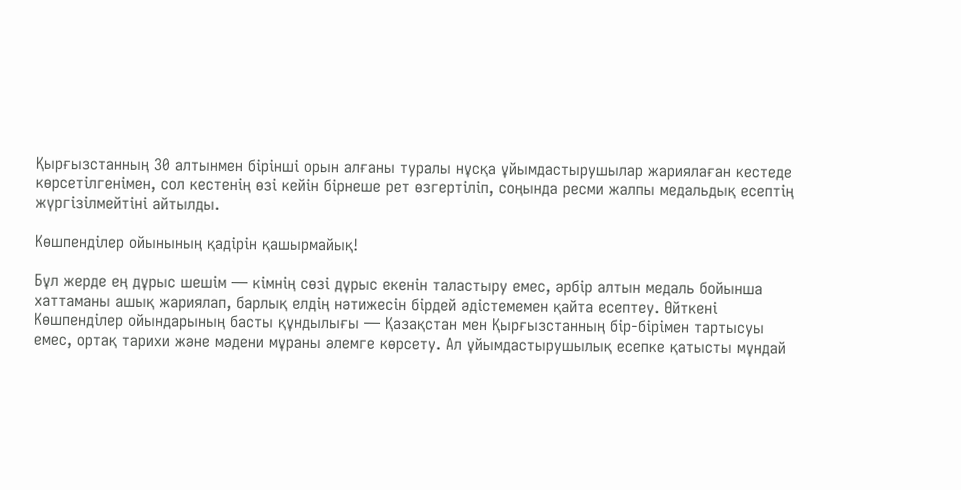Қырғызстанның 30 алтынмен бірінші орын алғаны туралы нұсқа ұйымдастырушылар жариялаған кестеде көрсетілгенімен, сол кестенің өзі кейін бірнеше рет өзгертіліп, соңында ресми жалпы медальдық есептің жүргізілмейтіні айтылды.

Көшпенділер ойынының қадірін қашырмайық!

Бұл жерде ең дұрыс шешім — кімнің сөзі дұрыс екенін таластыру емес, әрбір алтын медаль бойынша хаттаманы ашық жариялап, барлық елдің нәтижесін бірдей әдістемемен қайта есептеу. Өйткені Көшпенділер ойындарының басты құндылығы — Қазақстан мен Қырғызстанның бір-бірімен тартысуы емес, ортақ тарихи және мәдени мұраны әлемге көрсету. Ал ұйымдастырушылық есепке қатысты мұндай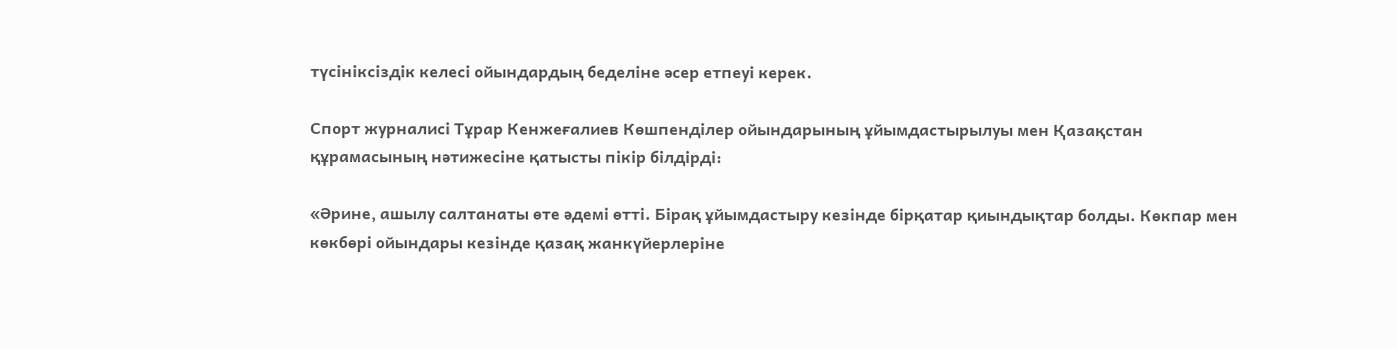түсініксіздік келесі ойындардың беделіне әсер етпеуі керек.

Спорт журналисі Тұрар Кенжеғалиев Көшпенділер ойындарының ұйымдастырылуы мен Қазақстан құрамасының нәтижесіне қатысты пікір білдірді:

«Әрине, ашылу салтанаты өте әдемі өтті. Бірақ ұйымдастыру кезінде бірқатар қиындықтар болды. Көкпар мен көкбөрі ойындары кезінде қазақ жанкүйерлеріне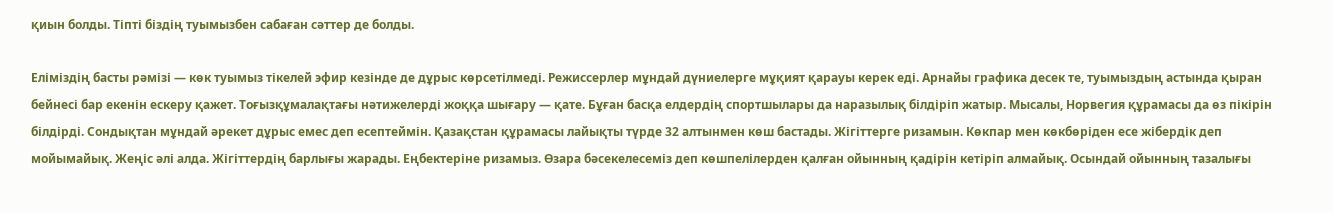қиын болды. Тіпті біздің туымызбен сабаған сәттер де болды.

Еліміздің басты рәмізі — көк туымыз тікелей эфир кезінде де дұрыс көрсетілмеді. Режиссерлер мұндай дүниелерге мұқият қарауы керек еді. Арнайы графика десек те, туымыздың астында қыран бейнесі бар екенін ескеру қажет. Тоғызқұмалақтағы нәтижелерді жоққа шығару — қате. Бұған басқа елдердің спортшылары да наразылық білдіріп жатыр. Мысалы, Норвегия құрамасы да өз пікірін білдірді. Сондықтан мұндай әрекет дұрыс емес деп есептеймін. Қазақстан құрамасы лайықты түрде 32 алтынмен көш бастады. Жігіттерге ризамын. Көкпар мен көкбөріден есе жібердік деп мойымайық. Жеңіс әлі алда. Жігіттердің барлығы жарады. Еңбектеріне ризамыз. Өзара бәсекелесеміз деп көшпелілерден қалған ойынның қадірін кетіріп алмайық. Осындай ойынның тазалығы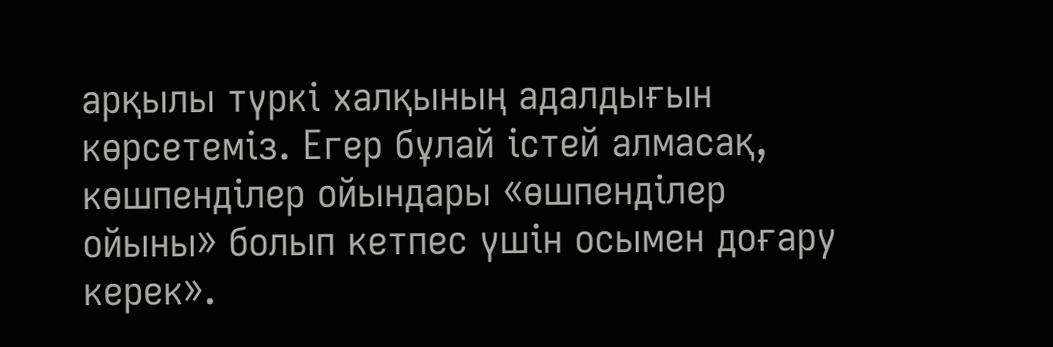арқылы түркі халқының адалдығын көрсетеміз. Егер бұлай істей алмасақ, көшпенділер ойындары «өшпенділер ойыны» болып кетпес үшін осымен доғару керек».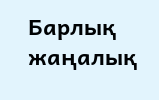Барлық жаңалық